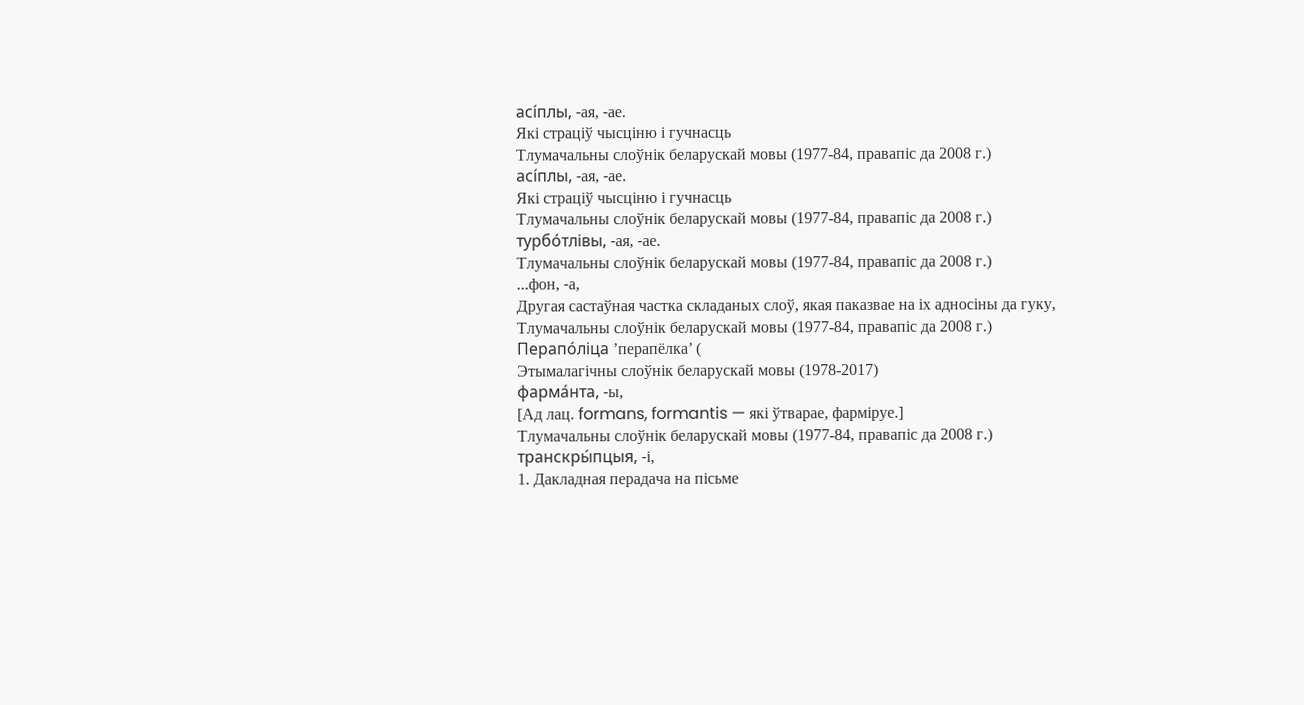асі́плы, ‑ая, ‑ае.
Які страціў чысціню і гучнасць
Тлумачальны слоўнік беларускай мовы (1977-84, правапіс да 2008 г.)
асі́плы, ‑ая, ‑ае.
Які страціў чысціню і гучнасць
Тлумачальны слоўнік беларускай мовы (1977-84, правапіс да 2008 г.)
турбо́тлівы, ‑ая, ‑ае.
Тлумачальны слоўнік беларускай мовы (1977-84, правапіс да 2008 г.)
...фон, ‑а,
Другая састаўная частка складаных слоў, якая паказвае на іх адносіны да гуку,
Тлумачальны слоўнік беларускай мовы (1977-84, правапіс да 2008 г.)
Перапо́ліца ’перапёлка’ (
Этымалагічны слоўнік беларускай мовы (1978-2017)
фарма́нта, ‑ы,
[Ад лац. formans, formantis — які ўтварае, фарміруе.]
Тлумачальны слоўнік беларускай мовы (1977-84, правапіс да 2008 г.)
транскры́пцыя, -і,
1. Дакладная перадача на пісьме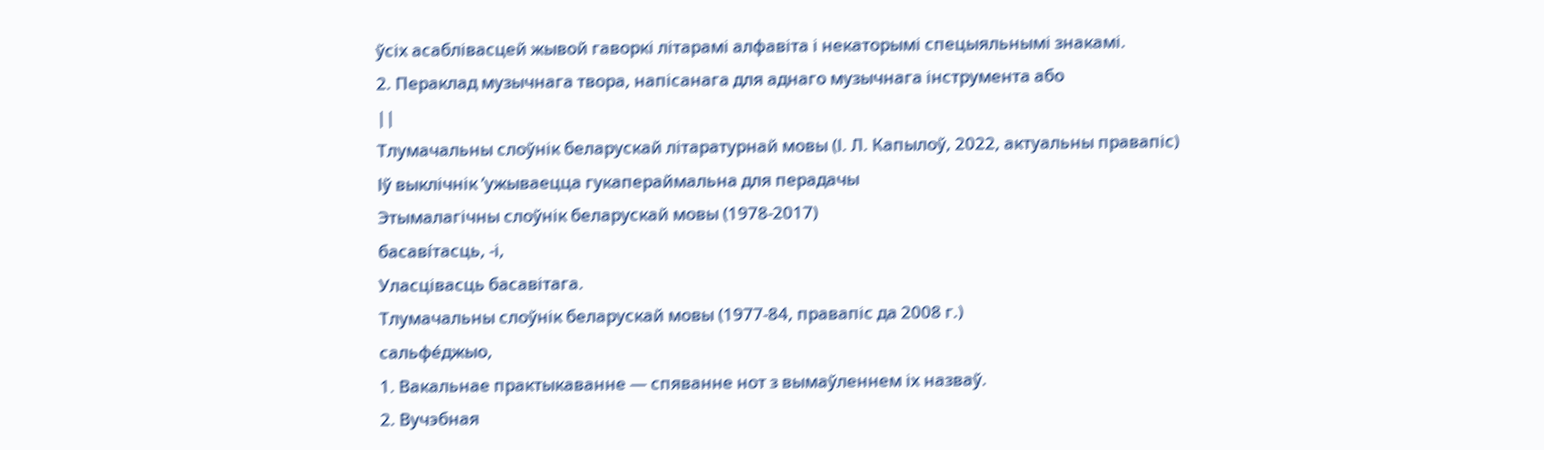ўсіх асаблівасцей жывой гаворкі літарамі алфавіта і некаторымі спецыяльнымі знакамі.
2. Пераклад музычнага твора, напісанага для аднаго музычнага інструмента або
||
Тлумачальны слоўнік беларускай літаратурнай мовы (І. Л. Капылоў, 2022, актуальны правапіс)
Іў выклічнік ’ужываецца гукапераймальна для перадачы
Этымалагічны слоўнік беларускай мовы (1978-2017)
басаві́тасць, ‑і,
Уласцівасць басавітага.
Тлумачальны слоўнік беларускай мовы (1977-84, правапіс да 2008 г.)
сальфе́джыо,
1. Вакальнае практыкаванне — спяванне нот з вымаўленнем іх назваў.
2. Вучэбная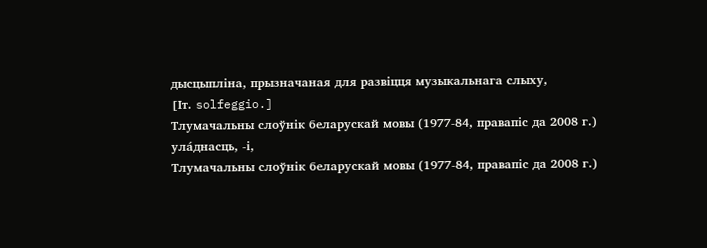дысцыпліна, прызначаная для развіцця музыкальнага слыху,
[Іт. solfeggio.]
Тлумачальны слоўнік беларускай мовы (1977-84, правапіс да 2008 г.)
ула́днасць, ‑і,
Тлумачальны слоўнік беларускай мовы (1977-84, правапіс да 2008 г.)